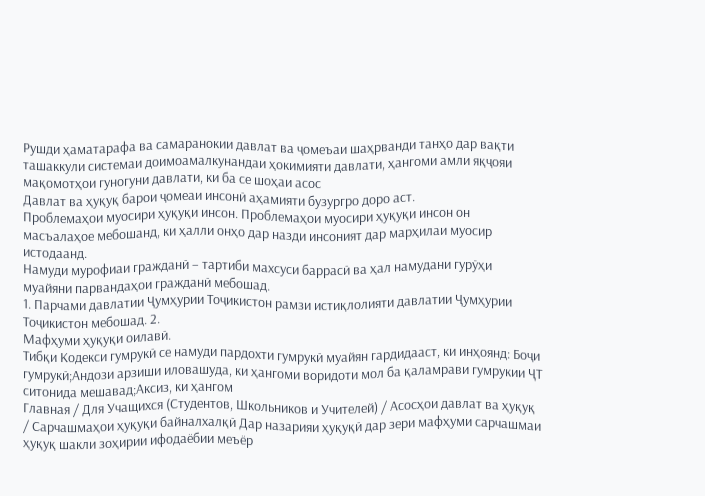Рушди ҳаматарафа ва самаранокии давлат ва ҷомеъаи шаҳрванди танҳо дар вақти ташаккули системаи доимоамалкунандаи ҳокимияти давлати, ҳангоми амли яқҷояи мақомотҳои гуногуни давлати, ки ба се шоҳаи асос
Давлат ва ҳуқуқ барои ҷомеаи инсонӣ аҳамияти бузургро доро аст.
Проблемаҳои муосири ҳуқуқи инсон. Проблемаҳои муосири ҳуқуқи инсон он масъалаҳое мебошанд, ки ҳалли онҳо дар назди инсоният дар марҳилаи муосир истодаанд.
Намуди мурофиаи гражданӣ – тартиби махсуси баррасӣ ва ҳал намудани гурӯҳи муайяни парвандаҳои гражданӣ мебошад.
1. Парчами давлатии Ҷумҳурии Тоҷикистон рамзи истиқлолияти давлатии Ҷумҳурии Тоҷикистон мебошад. 2.
Мафҳуми ҳуқуқи оилавӣ.
Тибқи Кодекси гумрукӣ се намуди пардохти гумрукӣ муайян гардидааст, ки инҳоянд: Боҷи гумрукӣ;Андози арзиши иловашуда, ки ҳангоми воридоти мол ба қаламрави гумрукии ҶТ ситонида мешавад;Аксиз, ки ҳангом
Главная / Для Учащихся (Студентов, Школьников и Учителей) / Асосҳои давлат ва ҳуқуқ / Сарчашмаҳои ҳуқуқи байналхалқӣ Дар назарияи ҳуқуқӣ дар зери мафҳуми сарчашмаи ҳуқуқ шакли зоҳирии ифодаёбии меъёр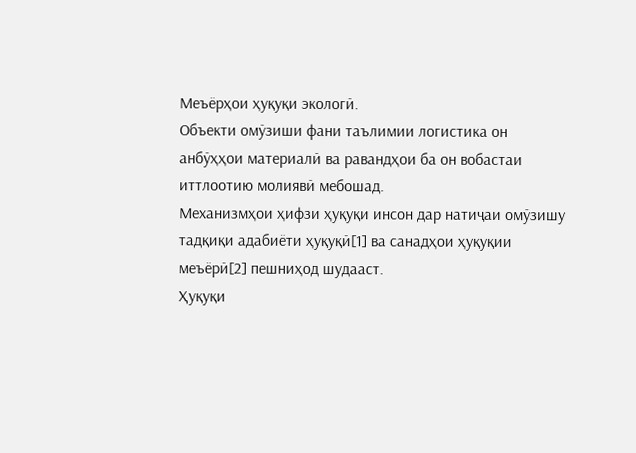Меъёрҳои ҳуқуқи экологӣ.
Объекти омӯзиши фани таълимии логистика он анбӯҳҳои материалӣ ва равандҳои ба он вобастаи иттлоотию молиявӣ мебошад.
Механизмҳои ҳифзи ҳуқуқи инсон дар натиҷаи омӯзишу тадқиқи адабиёти ҳуқуқӣ[1] ва санадҳои ҳуқуқии меъёрӣ[2] пешниҳод шудааст.
Ҳуқуқи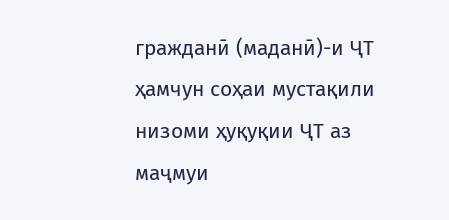гражданӣ (маданӣ)-и ҶТ ҳамчун соҳаи мустақили низоми ҳуқуқии ҶТ аз маҷмуи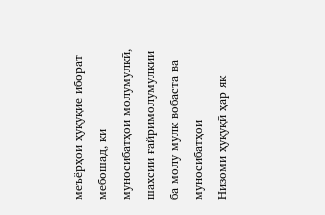меъёрҳои ҳуқуқие иборат мебошад, ки муносибатҳои молумулкӣ, шахсии ғайримолумулкии ба молу мулк вобаста ва муносибатҳои
Низоми ҳуқуқӣ ҳар як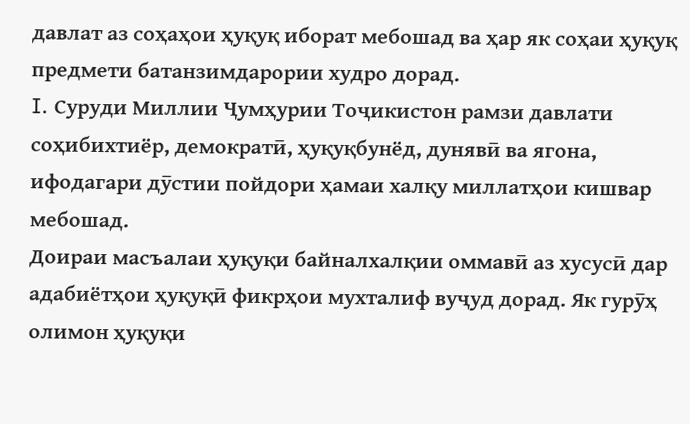давлат аз соҳаҳои ҳуқуқ иборат мебошад ва ҳар як соҳаи ҳуқуқ предмети батанзимдарории худро дорад.
I. Суруди Миллии Ҷумҳурии Тоҷикистон рамзи давлати соҳибихтиёр, демократӣ, ҳуқуқбунёд, дунявӣ ва ягона, ифодагари дӯстии пойдори ҳамаи халқу миллатҳои кишвар мебошад.
Доираи масъалаи ҳуқуқи байналхалқии оммавӣ аз хусусӣ дар адабиётҳои ҳуқуқӣ фикрҳои мухталиф вуҷуд дорад. Як гурӯҳ олимон ҳуқуқи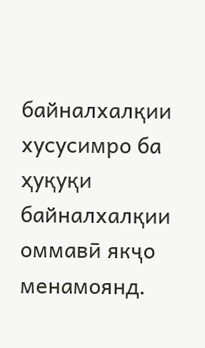байналхалқии хусусимро ба ҳуқуқи байналхалқии оммавӣ якҷо менамоянд.